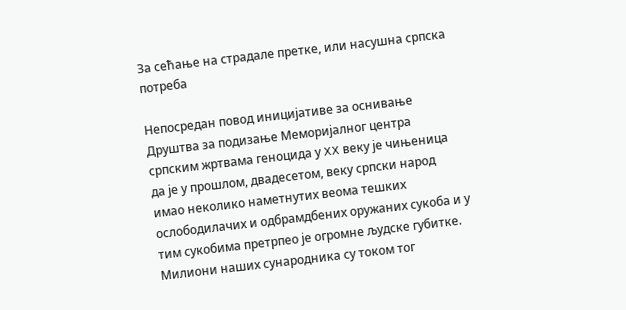За сећање на страдале претке, или насушна српска потреба

Непосредан повод иницијативe за оснивање Друштва за подизање Меморијалног центра српским жртвама геноцида у XX веку је чињеница да је у прошлом, двадесетом, веку српски народ имао неколико наметнутих веома тешких ослободилачих и одбрамдбених оружаних сукоба и у тим сукобима претрпео је огромне људске губитке.
Милиони наших сународника су током тог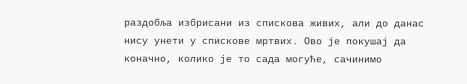раздобља избрисани из спискова живих, али до данас нису унети у спискове мртвих. Ово је покушај да коначно, колико је то сада могуће, сачинимо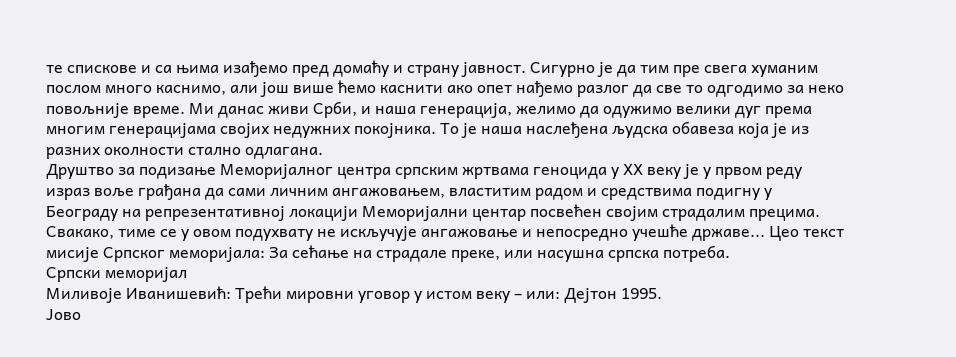те спискове и са њима изађемо пред домаћу и страну јавност. Сигурно је да тим пре свега хуманим послом много каснимо, али још више ћемо каснити ако опет нађемо разлог да све то одгодимо за неко повољније време. Ми данас живи Срби, и наша генерација, желимо да одужимо велики дуг према многим генерацијама својих недужних покојника. То је наша наслеђена људска обавеза која је из разних околности стално одлагана.
Друштво за подизање Меморијалног центра српским жртвама геноцида у XX веку је у првом реду израз воље грађана да сами личним ангажовањем, властитим радом и средствима подигну у Београду на репрезентативној локацији Меморијални центар посвећен својим страдалим прецима. Свакако, тиме се у овом подухвату не искључује ангажовање и непосредно учешће државе... Цео текст мисије Српског меморијалa: За сећање на страдале преке, или насушна српска потреба.
Српски меморијал
Миливоје Иванишевић: Трећи мировни уговор у истом веку – или: Дејтон 1995.
Јово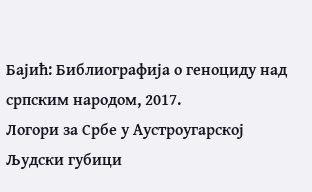Бајић: Библиографија о геноциду над српским народом, 2017.
Логори за Србе у Аустроугарској
Људски губици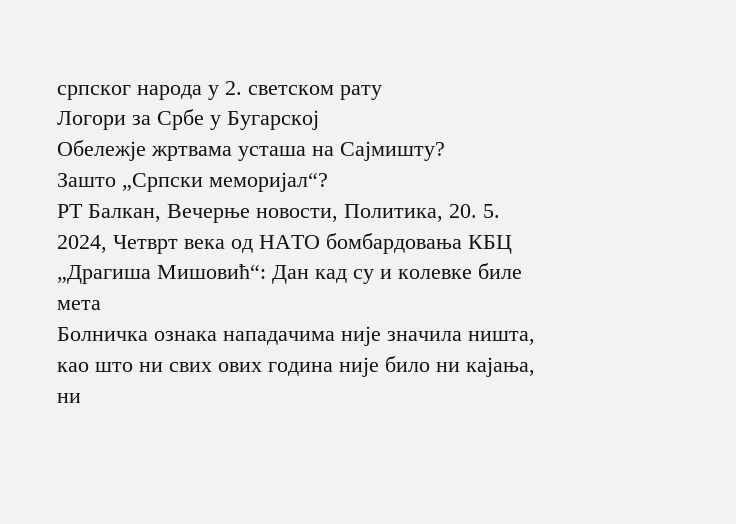српског народа у 2. светском рату
Логори за Србе у Бугарској
Обележје жртвама усташа на Сајмишту?
Зашто „Српски меморијал“?
РТ Балкан, Вечерње новости, Политика, 20. 5. 2024, Четврт века од НАТО бомбардовања КБЦ „Драгиша Мишовић“: Дан кад су и колевке биле мета
Болничка ознака нападачима није значила ништа, као што ни свих ових година није било ни кајања, ни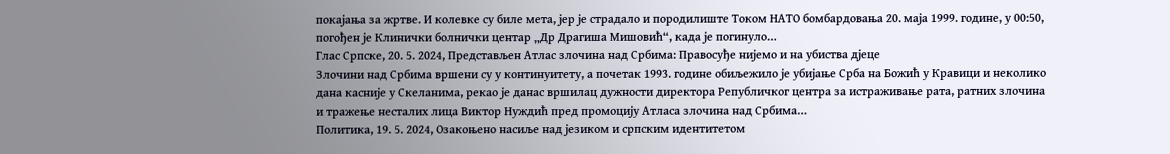покајања за жртве. И колевке су биле мета, јер је страдало и породилиште Током НАТО бомбардовања 20. маја 1999. године, у 00:50, погођен је Клинички болнички центар „Др Драгиша Мишовић“, када је погинуло…
Глас Српске, 20. 5. 2024, Представљен Атлас злочина над Србима: Правосуђе нијемо и на убиства дјеце
Злочини над Србима вршени су у континуитету, а почетак 1993. године обиљежило је убијање Срба на Божић у Кравици и неколико дана касније у Скеланима, рекао је данас вршилац дужности директора Републичког центра за истраживање рата, ратних злочина и тражење несталих лица Виктор Нуждић пред промоцију Атласа злочина над Србима…
Политика, 19. 5. 2024, Озакоњено насиље над језиком и српским идентитетом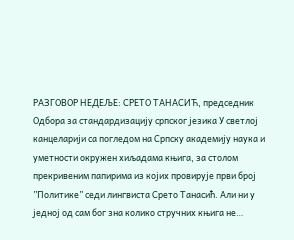РАЗГОВОР НЕДЕЉЕ: СРЕТО ТАНАСИЋ, председник Одбора за стандардизацију српског језика У светлој канцеларији са погледом на Српску академију наука и уметности окружен хиљадама књига, за столом прекривеним папирима из којих провирује први број ”Политике” седи лингвиста Срето Танасић. Али ни у једној од сам бог зна колико стручних књига не…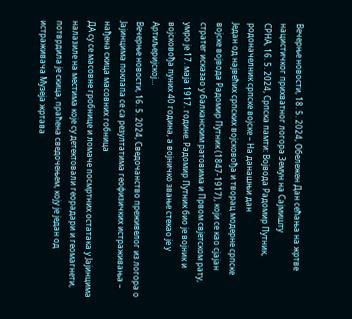Вечерње новости, 18. 5. 2024, Обележен Дан сећања на жртве нацистичког прихватног логора Земун на Сајмишту
СРНА, 16. 5. 2024, Српска памти: Војвода Радомир Путник, родоначелник српске војске – На данашњи дан
Један од највећих српских војсковођа и творац модерне српске војске војвода Радомир Путник (1847-1917), који се као сјајан стратег исказао у балканским ратовима и Првом свјетском рату, умро је 17. маја 1917. године. Радомир Путник био је војник и војсковођа пуних 40 година, а војничко звање стекао је у Артиљеријској…
Вечерње новости, 16. 5. 2024, Сведочанство преживелог из логора о Јајинцима поклапа се са резултатима геофизичких истраживања – нађена скица масовних гобница
ДА су се масовне гробнице и ломаче посмртних остатака у Јајинцима налазиле на местима које су детектовали георадари и геомагнети, потврдила је скица, праћена сведочењем, коју је један од истраживача Музеја жртава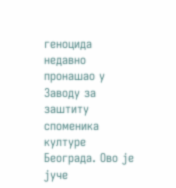геноцида недавно пронашао у Заводу за заштиту споменика културе Београда. Ово је јуче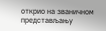открио на званичном представљању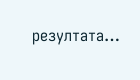резултата…